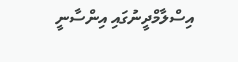އިސްލާމްދީނުގައި އިންސާނީ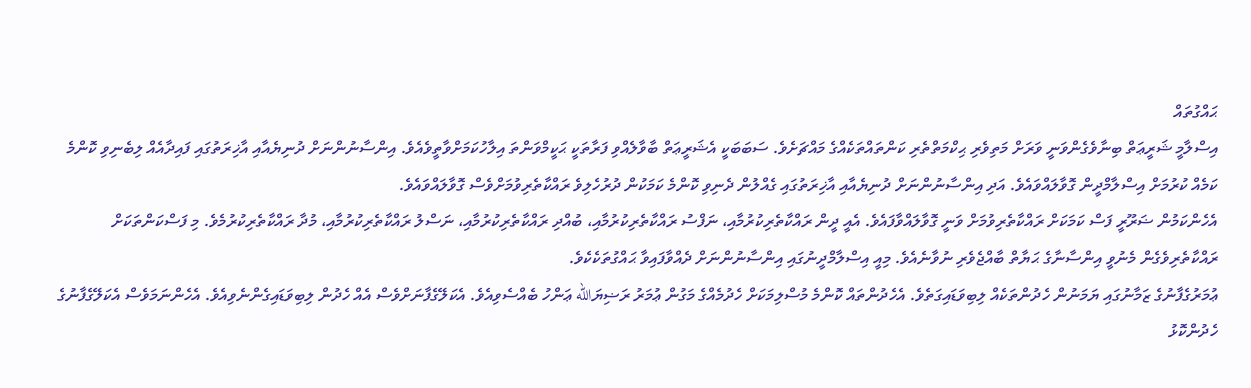ޙައްގުތައް
އިސްލާމީ ޝަރީޢަތް ބިނާވެގެންވަނީ ވަރަށް މަތިވެރި ޙިކްމަތްތެރި ކަންތައްތަކެއްގެ މައްޗަށެވެ. ސަބަބަކީ އެޝަރީޢަތް ބާވާލެއްވި ފަރާތަކީ ޙަކީމްވަންތަ އިލާހުކަމަށްވާތީވެއެވެ. އިންސާނުންނަށް ދުނިޔެއާއި އާޚިރަތުގައި ފައިދާއެއް ލިބެނިވި ކޮންމެ ކަމެއް ކުރުމަށް އިސްލާމްދީން ގޮވާލައްވައެވެ. އަދި އިންސާނުންނަށް ދުނިޔެއާއި އާޚިރަތުގައި ގެއްލުން ދެނިވި ކޮންމެ ކަމަކުން ދުރުހެލިވެ ރައްކާތެރިވުމަށްވެސް ގޮވާލައްވައެވެ.
އެހެންކަމުން ޟަރޫރީ ފަސް ކަމަކަށް ރައްކާތެރިވުމަށް ވަނީ ގޮވާލައްވާފައެވެ. އެއީ ދީން ރައްކާތެރިކުރުމާއި، ނަފްސު ރައްކާތެރިކުރުމާއި، ބުއްދި ރައްކާތެރިކުރުމާއި، ނަސްލު ރައްކާތެރިކުރުމާއި، މުދާ ރައްކާތެރިކުރުމެވެ. މި ފަސްކަންތަކަށް ރައްކާތެރިވެގެން މެނުވީ އިންސާނާގެ ޙަޔާތް ބާއްޖެވެރި ނުވާނެއެވެ. މިއީ އިސްލާމްދީނުގައި އިންސާނުންނަށް ދެއްވާފައިވާ ޙައްގުތަކެކެވެ.
ޢުމަރުގެފާނުގެ ޒަމާނުގައި ޔަމަނުން ހެދުންތަކެއް ލިބިވަޑައިގަތެވެ. އެހެދުންތައް ކޮންމެ މުސްލިމަކަށް ހެދުމެއްގެ މަގުން ޢުމަރު ރަޟިޔަالله ޢަންހު ބެއްސެވިއެވެ. އެކަލޭގެފާނަށްވެސް އެއް ހެދުން ލިބިވަޑައިގެންނެވިއެވެ. އެހެންނަމަވެސް އެކަލޭގެފާނުގެ ހެދުންކޮޅު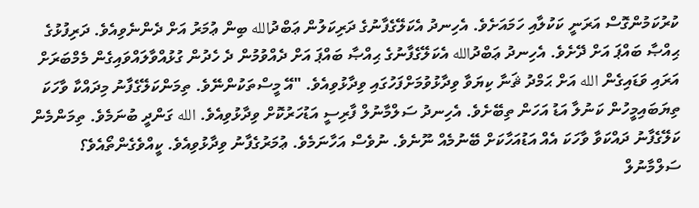ކުރުކަމުންގޮސް އަރަނީ ކަކުލާއި ހަމައަށެވެ. އެހިނދު އެކަލޭގެފާނުގެ ދަރިކަލުން ޢަބްދުالله ބިން ޢުމަރު އަށް ދެންނެވިއެވެ. ދަރިފުޅުގެ ޙިއްޞާ ބައްޕަ އަށް ދޭށެވެ. އެހިނދު ޢަބްދުالله އެކަލޭގެފާނުގެ ޙިއްޞާ ބައްޕަ އަށް ދެއްވުމުން ދެ ހެދުން ގުޅުއްވާލައްވައިގެން މެމްބަރަށް އަރައި ވަޑައިގެން الله އަށް ޙަމްދު ޘަނާ ކިޔަވާ ވިދާޅުވުމަށްފަހުގައި ވިދާޅުވިއެވެ. "އޭ މީސްތަކުންނޭވެ. ތިމަންކަލޭގެފާނު މިދައްކާ ވާހަކަ ތިޔަބައިމީހުން ކަނުލާ އަޑު އަހަން ތިބޭށެވެ. އެހިނދު ސަލްމާނުލް ފާރިސީ އަޑުހަރުކޮށް ވިދާޅުވިއެވެ. الله ގަންދީ ބުނަމެވެ. ތިމަންމެން ކަލޭގެފާނު ދައްކަވާ ވާހަކަ އެއް އަޑުއަހާކަށް ބޭނުމެއް ނޫނެވެ. ނުވެސް އަހާނަމެވެ. ޢުމަރުގެފާނު ވިދާޅުވިއެވެ. ކީއްވެގެންތޯއެވެ؟ ސަލްމާނުލް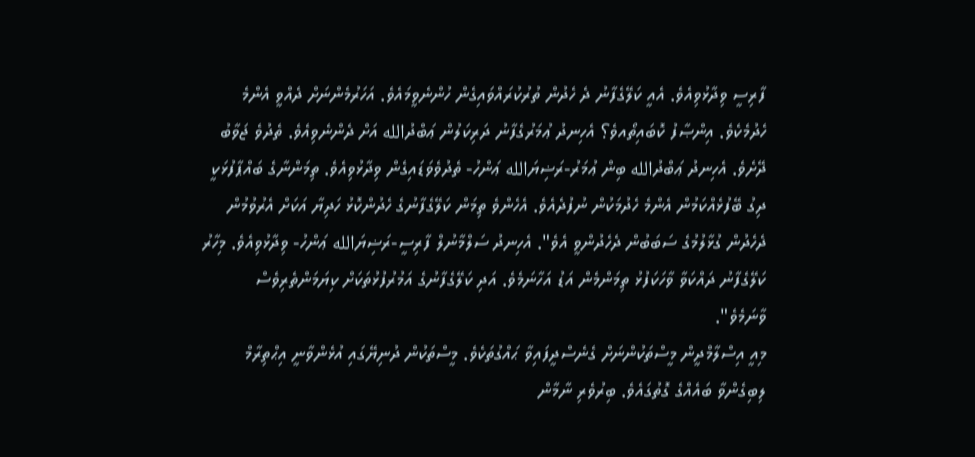ފާރިސީ ވިދާޅުވިއެވެ. އެއީ ކަލޭގެފާނު ދެ ހެދުން ތުރުކުރައްވައިގެން ހުންނެވީމައެވެ. އަހަރުމެންނަށް ދެއްވީ އެންމެ ހެދުމެކެވެ. އިންޞާފު ކޮބައިތޯއވެ؟ އެހިނދު ޢުމަރުގެފާނު ދަރިކަލުން ޢަބްދުالله އަށް ދެންނެވިއެވެ. ތެދުވެ ޖަވާބު ދޭށެވެ. އެހިނދު ޢަބްދުالله ބިން ޢުމަރު-ރަޟިޔަالله ޢަންހު- ތެދުވެވަޑައިގެން ވިދާޅުވިއެވެ. ތިމަންނާގެ ބައްޕާފުޅަކީ ދިގު ބޭފުޅެއްކަމުން އެންމެ ހެދުމަކުން ނުފުދެއެވެ. އެހެންވެ ތިމަން ކަލޭގެފާނުގެ ހެދުންކޮޅު ހަދިޔާ އަކަށް އެރުވުމުން ދެހެދުން ގުޅާލުމުގެ ސަބަބުން ދެހެދުންވީ އެވެ". އެހިނދު ސަލްމާނުލް ފާރިސީ-ރަޟިޔަالله ޢަންހު- ވިދާޅުވިއެވެ. މިހާރު ކަލޭގެފާނު ދައްކަވާ ވާހަކަފުޅު ތިމަންމެން އަޑު އަހާނަމެވެ. އަދި ކަލޭގެފާނުގެ އަމުރުފުޅުތަކަށް ކިޔަމަންތެރިވެސް ވާނަމެވެ".
މިއީ އިސްލާމްދީން މީސްތަކުންނަށް ގެނެސްދީފައިވާ ޙައްގުތަކެވެ. މީސްތަކުން ދުނިޔޭގައި އުޅެންވާނީ އިޙްތިރާމް ލިބިގެންވާ ބައެއްގެ ގޮތުގައެވެ. ބިރުވެރި ނާމާން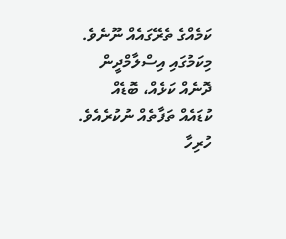ކަމެއްގެ ތެރޭގައެއް ނޫނެވެ. މިކަމުގައި އިސްލާމްދީން ދޮނެއް ކަޅެއް، ބޮޑެއް ކުޑައެއް ތަފާތެއް ނުކުރެއެވެ. ހުރިހާ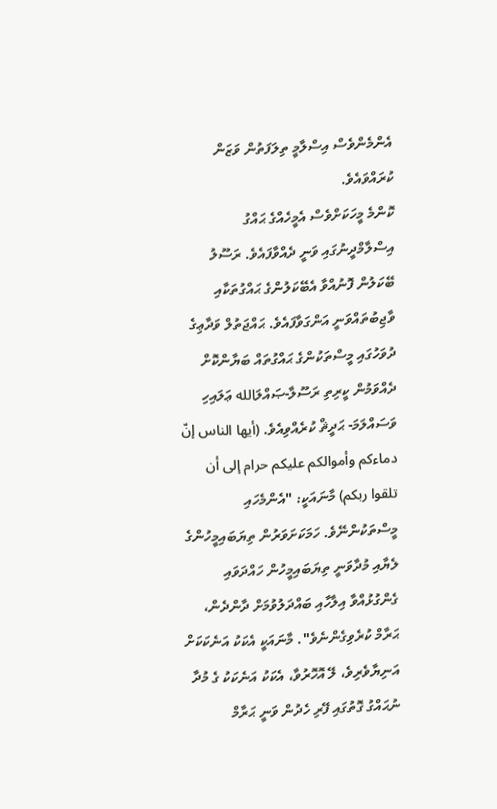އެންމެންވެސް އިސްލާމީ ތިލަފަތުން ވަޒަން ކުރައްވައެވެ.
ކޮންމެ މީހަކަށްވެސް އެމީހެއްގެ ޙައްގު އިސްލާމްދީނުގައި ވަނީ ދެއްވާފައެވެ. ރަސޫލު ބޭކަލުން ފޮނުއްވާ އެބޭކަލުންގެ ޙައްގުތަކާއި ވާޖިބުތައްވަނީ އަންގަވާފައެވެ. ޙައްޖަތުލް ވަދާޢިގެ ދުވަހުގައި މީސްތަކުންގެ ޙައްގުތައް ބަޔާންކޮށް ދެއްވަމުން ކީރިތި ރަސޫލާ-ޞައްލަالله ޢަލައިހި ވަސައްލަމަ- ޙަދީޘް ކުރެއްވިއެވެ. (أيها الناس إنّ دماءكم وأموالكم عليكم حرام إلى أن تلقوا ربكم) މާނައަކީ: "އެންމެހައި މީސްތަކުންނޭވެ. ހަމަކަށަވަރުން ތިޔަބައިމީހުންގެ ލެޔާއި މުދާވަނީ ތިޔަބައިމީހުން ހައްދަވައި ގެންގުޅުއްވާ އިލާހާއި ބައްދަލުވުމަށް ދާންދެން، ޙަރާމް ކުރެވިގެންނެވެ". މާނައަކީ އެކަކު އަނެކަކަށް އަނިޔާވެރިވެ، ލޭ އޮހޮރުވާ، އެކަކު އަނެކަކު ގެ މުދާ ނުޙައްގު ގޮތުގައި ފޭރި ހެދުން ވަނީ ޙަރާމް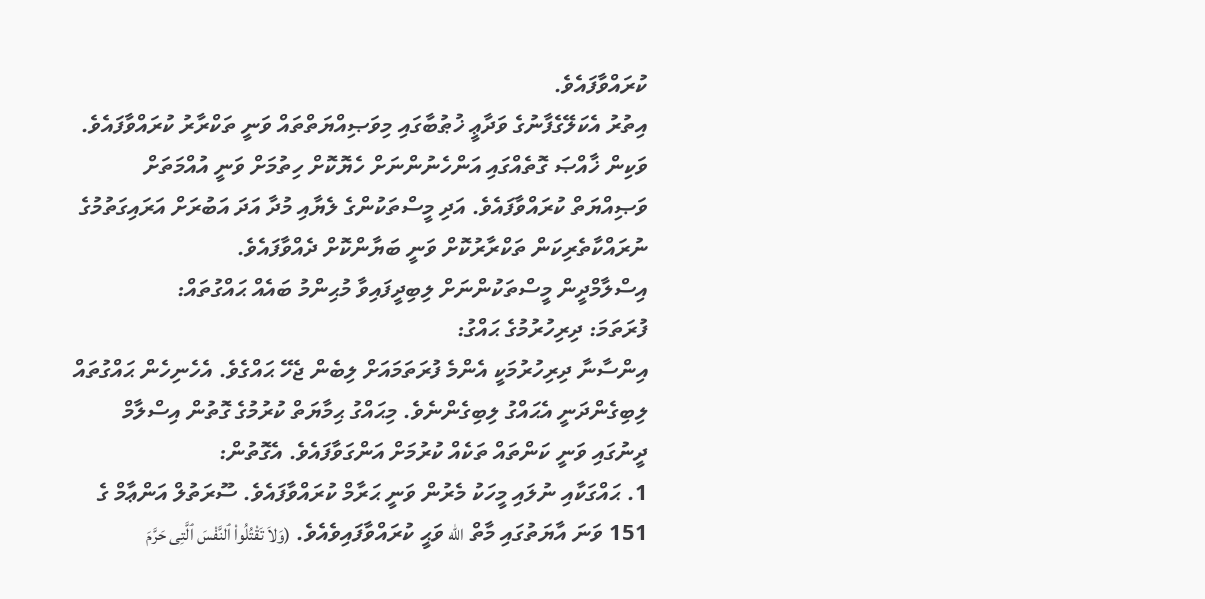ކުރައްވާފައެވެ.
އިތުރު އެކަލޭގެފާނުގެ ވަދާޢީ ޚުޠުބާގައި މިވަޞިއްޔަތްތައް ވަނީ ތަކްރާރު ކުރައްވާފައެވެ. ވަކިން ޚާއްޞަ ގޮތެއްގައި އަންހެނުންނަށް ހެޔޮކޮށް ހިތުމަށް ވަނީ އުއްމަތަށް ވަޞިއްޔަތް ކުރައްވާފައެވެ. އަދި މީސްތަކުންގެ ލެޔާއި މުދާ އަދަ އަބުރަށް އަރައިގަތުމުގެ ނުރައްކާތެރިކަން ތަކްރާރުކޮށް ވަނީ ބަޔާންކޮށް ދެއްވާފައެވެ.
އިސްލާމްދީން މީސްތަކުންނަށް ލިބިދީފައިވާ މުޙިންމު ބައެއް ޙައްގުތައް:
ފުރަތަމަ: ދިރިހުރުމުގެ ޙައްގު:
އިންސާނާ ދިރިހުރުމަކީ އެންމެ ފުރަތަމައަށް ލިބެން ޖެހޭ ޙައްގެވެ. އެހެނިހެން ޙައްގުތައް ލިބިގެންދަނީ އެޙައްގު ލިބިގެންނެވެ. މިޙައްގު ޙިމާޔަތް ކުރުމުގެ ގޮތުން އިސްލާމް ދީނުގައި ވަނީ ކަންތައް ތަކެއް ކުރުމަށް އަންގަވާފައެވެ. އެގޮތުން:
1. ޙައްގަކާއި ނުލައި މީހަކު މެރުން ވަނީ ޙަރާމް ކުރައްވާފައެވެ. ސޫރަތުލް އަންޢާމް ގެ 151 ވަނަ އާޔަތުގައި މާތް الله ވަޙީ ކުރައްވާފައިވެއެވެ. (وَلاَ تَقْتُلُواْ ٱلنَّفْسَ ٱلَّتِى حَرَّمَ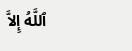ٱللَّهُ إِلاَّ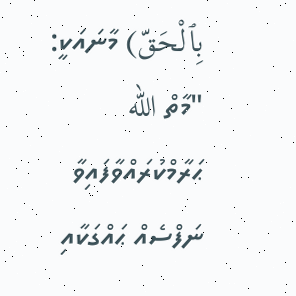بِٱلْحَقّ) މާނައަކީ: "މާތް الله ޙަރާމްކުރައްވާފައިވާ ނަފްސެއް ޙައްގަކާއި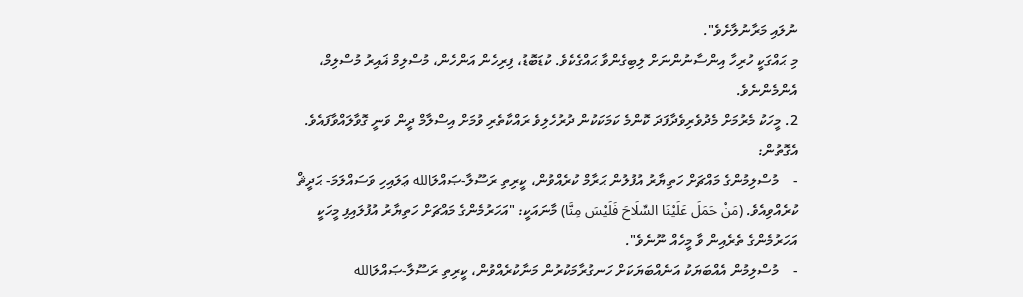ނުލައި މަރާނުލާށެވެ".
މި ޙައްގަކީ ހުރިހާ އިންސާނުންނަށް ލިބިގެންވާ ޙައްގެކެވެ. ކުޑަބޮޑު، ފިރިހެން އަންހެން، މުސްލިމް ޣައިރު މުސްލިމް، އެންމެންނެވެ.
2. މީހަކު މެރުމަށް މެދުވެރިވެދާފަދަ ކޮންމެ ކަމަކަކުން ދުރުހެލިވެ ރައްކާތެރި ވުމަށް އިސްލާމް ދީން ވަނީ ގޮވާލައްވާފައެވެ. އެގޮތުން:
-    މުސްލިމުންގެ މައްޗަށް ހަތިޔާރު އުފުލުން ޙަރާމް ކުރެއްވުން، ކީރިތި ރަސޫލާ-ޞައްލަالله ޢަލައިހި ވަސައްލަމަ- ޙަދީޘް ކުރެއްވިއެވެ. (مَنْ حَمَلَ عَلَيْنَا السِّلَاحَ فَلَيْسَ مِنَّا) މާނައަކީ: "އަހަރުމެންގެ މައްޗަށް ހަތިޔާރު އުފުލައިފި މީހަކީ އަހަރުމެންގެ ތެރެއިން ވާ މީހެއް ނޫނެވެ".
-    މުސްލިމުން އެއްބަޔަކު އަނެއްބަޔަކަށް ހަނގުރާމަކުރުން މަނާކުރެއްވުން، ކީރިތި ރަސޫލާ-ޞައްލަالله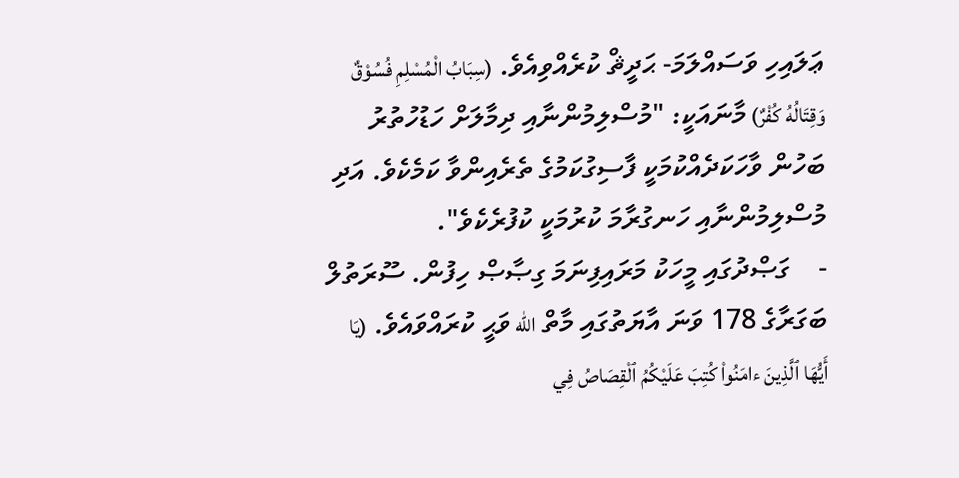ޢަލައިހި ވަސައްލަމަ- ޙަދީޘް ކުރެއްވިއެވެ. (سِبَابُ الْمُسْلِمِ فُسُوْقٌ وَقِتَالُهُ كُفْرٌ) މާނައަކީ: "މުސްލިމުންނާއި ދިމާލަށް ހަޑުހުތުރު ބަހުން ވާހަކަދެއްކުމަކީ ފާސިގުކަމުގެ ތެރެއިންވާ ކަމެކެވެ. އަދި މުސްލިމުންނާއި ހަނގުރާމަ ކުރުމަކީ ކުފުރެކެވެ".
-    ގަޞްދުގައި މީހަކު މަރައިފިނަމަ ގިޞާޞް ހިފުން. ސޫރަތުލް ބަގަރާގެ 178 ވަނަ އާޔަތުގައި މާތް الله ވަޙީ ކުރައްވައެވެ. (يَا أَيُّهَا ٱلَّذِينَ ءامَنُواْ كُتِبَ عَلَيْكُمُ ٱلْقِصَاصُ فِي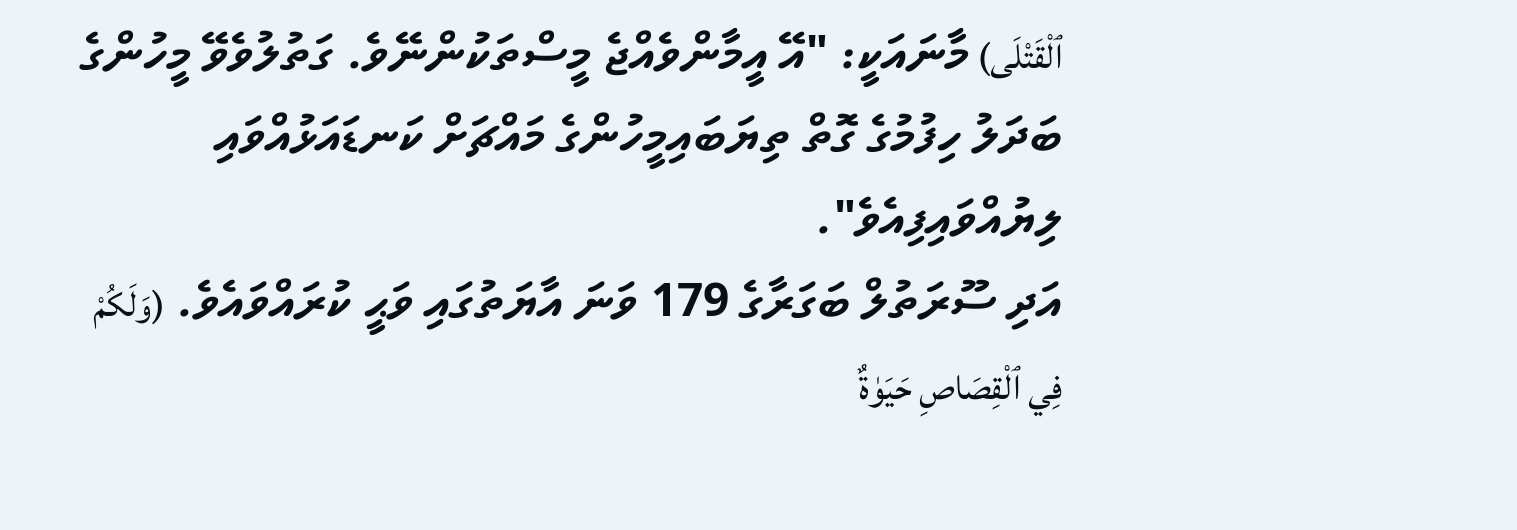ٱلْقَتْلَى) މާނައަކީ: "އޭ އީމާންވެއްޖެ މީސްތަކުންނޭވެ. ގަތުލުވެވޭ މީހުންގެ ބަދަލު ހިފުމުގެ ގޮތް ތިޔަބައިމީހުންގެ މައްޗަށް ކަނޑައަޅުއްވައި ލިޔުއްވައިފިއެވެ".
އަދި ސޫރަތުލް ބަގަރާގެ 179 ވަނަ އާޔަތުގައި ވަޙީ ކުރައްވައެވެ. (وَلَكُمْ فِي ٱلْقِصَاصِ حَيَوٰةٌ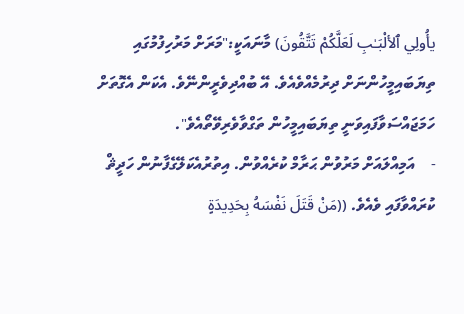يأُولِي ٱلألْبَـٰبِ لَعَلَّكُمْ تَتَّقُونَ) މާނައަކީ:"މަރަށް މަރުހިފުމުގައި ތިޔަބައިމީހުންނަށް ދިރުމެއްވެއެވެ. އޭ ބުއްދިވެރީންނޭވެ. އެކަން އެގޮތަށް ހަމަޖައްސަވާފައިވަނީ ތިޔަބައިމީހުން ތަގްވާވެރިވޭތޯއެވެ".
-    އަމިއްލައަށް މަރުވުން ޙަރާމް ކުރެއްވުން. އިތުރުއެކަލޭގެފާނުން ހަދީޘް ކުރައްވާފައި ވެއެވެ. ((مَنْ قَتَلَ نَفْسَهُ بِحَدِيدَةٍ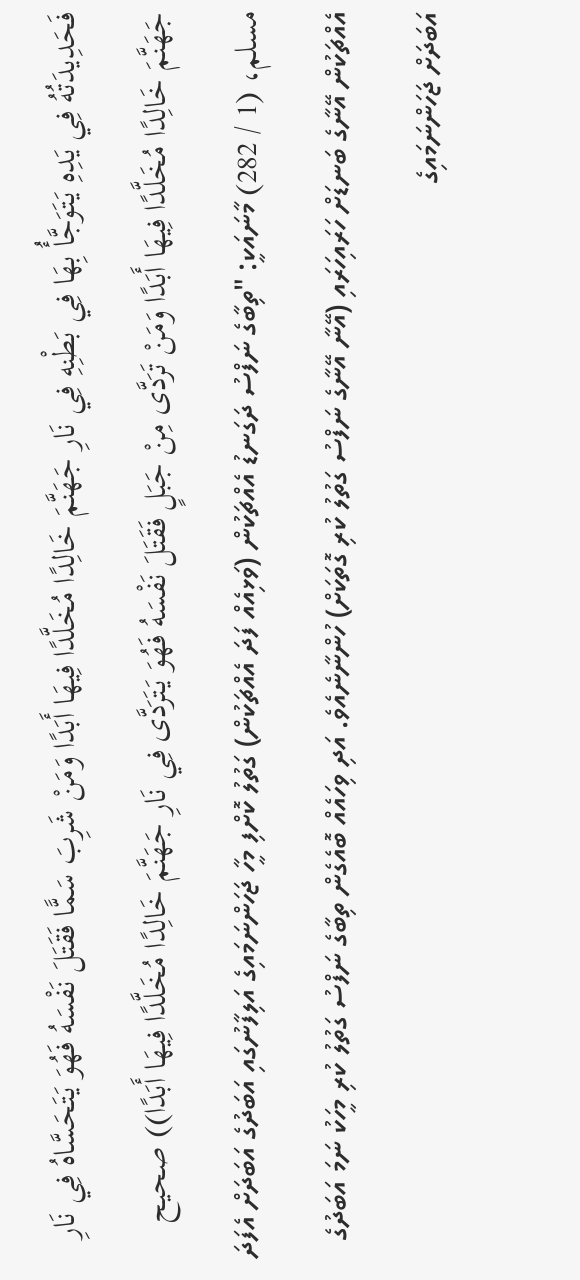فَحَدِيدَتُهُ فِي يَدِهِ يَتَوَجَّأُ بِهَا فِي بَطْنِهِ فِي نَارِ جَهَنَّمَ خَالِدًا مُخَلَّدًا فِيهَا أَبَدًا وَمَنْ شَرِبَ سَمًّا فَقَتَلَ نَفْسَهُ فَهُوَ يَتَحَسَّاهُ فِي نَارِ جَهَنَّمَ خَالِدًا مُخَلَّدًا فِيهَا أَبَدًا وَمَنْ تَرَدَّى مِنْ جَبَلٍ فَقَتَلَ نَفْسَهُ فَهُوَ يَتَرَدَّى فِي نَارِ جَهَنَّمَ خَالِدًا مُخَلَّدًا فِيهَا أَبَدًا)) صحيح مسلم، (1 / 282) މާނައަކީ: "ތިބާގެ ނަފްސު ދަގަނޑު އެއްޗަކުން (ވަޅިއެއް ފަދަ އެއްޗަކުން) ގަތުލު ކޮށްފި މީހާ ޖަހަންނަމައިގެ އަލިފާނުގައި އަބަދުގެ އަބަދަށް އެފަދަ އެއްޗަކުން އޭނާގެ ބަނޑަށް ހަރައިހަރައި (އޭނާ އޭނާގެ ނަފްސު ގަތުލު ކުރި ގޮތަކަށް) ހުންނާނެއެވެ. އަދި ވިހައެއް ބޮއެގެން ތިބާގެ ނަފްސު ގަތުލު ކުރި މީހަކު ނަމަ އަބަދުގެ އަބަދަށް ޖަހަންނަމައިގެ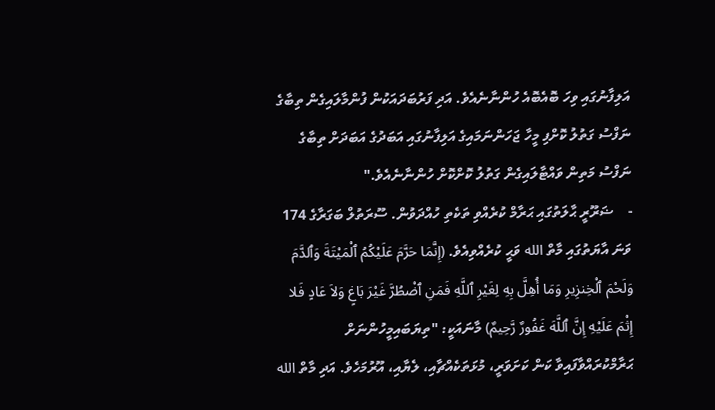އަލިފާނުގައި ވިހަ ބޮއެބޮއެ ހުންނާނެއެވެ. އަދި ފަރުބަދައަކުން ފުންމާލައިގެން ތިބާގެ ނަފްސު ގަތުލު ކޮށްފި މީހާ ޖަހަންނަމައިގެ އަލިފާނުގައި އަބަދުގެ އަބަދަށް ތިބާގެ ނަފްސު މަތިން ވައްޓާލައިގެން ގަތުލު ކޮށްކޮށް ހުންނާނެއެވެ."
-    ޟަރޫރީ ޙާލަތުގައި ޙަރާމް ކުރެއްވި ތަކެތި ހުއްދަވުން. ސޫރަތުލް ބަގަރާގެ 174 ވަނަ އާޔަތުގައި މާތް الله ވަޙީ ކުރެއްވިއެވެ. (إِنَّمَا حَرَّمَ عَلَيْكُمُ ٱلْمَيْتَةَ وَٱلدَّمَ وَلَحْمَ ٱلْخِنزِيرِ وَمَا أُهِلَّ بِهِ لِغَيْرِ ٱللَّهِ فَمَنِ ٱضْطُرَّ غَيْرَ بَاغٍ وَلاَ عَادٍ فَلا إِثْمَ عَلَيْهِ إِنَّ ٱللَّهَ غَفُورٌ رَّحِيمٌ) މާނައަކީ: "ތިޔަބައިމީހުންނަށް ޙަރާމްކުރައްވާފައިވާ ކަން ކަށަވަރީ، މުޅަތަކެއްޗާއި، ލެޔާއި، އޫރުމަހެވެ. އަދި މާތް الله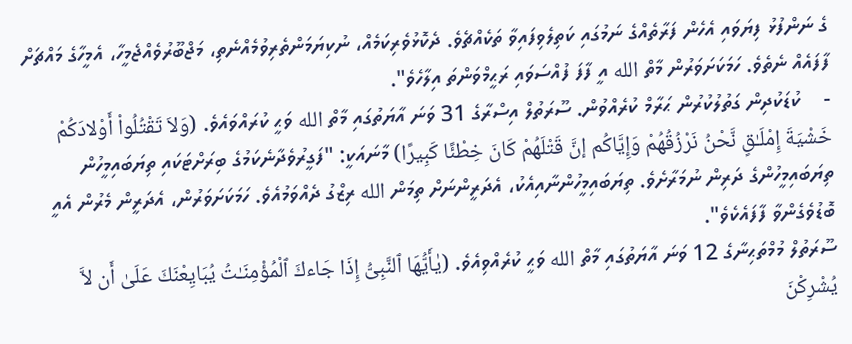ގެ ނަންފުޅު ފިޔަވައި އެހެން ފަރާތެއްގެ ނަމުގައި ކަތިލެވިފައިވާ ތަކެއްޗެވެ. ދެކޮޅުވެރިކަމެއް، ނުކިޔަމަންތެރިވުމެއްނެތި، މަޖްބޫރުވެއްޖެމީހާ، އެމީހާގެ މައްޗަށް ފާފައެއް ނެތެވެ. ހަމަކަށަވަރުން މާތް الله އީ ފާފަ ފުއްސަވައި ރަޙީމްވަންތަ އިލާހެވެ".
-    ކުޑަކުދިން ގަތުލުކުރުން ޙަރާމް ކުރެއްވުން. ސޫރަތުލް އިސްރާގެ 31 ވަނަ އާޔަތުގައި މާތް الله ވަޙީ ކުރައްވައެވެ. (وَلاَ تَقْتُلُواْ أَوْلادَكُمْ خَشْيَةَ إِمْلَـٰقٍ نَّحْنُ نَرْزُقُهُمْ وَإِيَّاكُم إنَّ قَتْلَهُمْ كَانَ خِطْئًا كَبِيرًا) މާނައަކީ: "ފަގީރުވެދާނެކަމުގެ ބިރަށްޓަކައި ތިޔަބައިމީހުން ތިޔަބައިމީހުންގެ ދަރިން ނުމަރާށެވެ. ތިޔަބައިމީހުންނާއިއެކު، އެދަރީންނަށް ތިމަން الله ރިޒްގު ދެއްވަމުއެވެ. ހަމަކަށަވަރުން، އެދަރީން މެރުން އެއީ ބޮޑުވެގެންވާ ފާފައެކެވެ".
ސޫރަތުލް މުމްތަޙިނާގެ 12 ވަނަ އާޔަތުގައި މާތް الله ވަޙީ ކުރެއްވިއެވެ. (يٰأَيُّهَا ٱلنَّبِىُّ إِذَا جَاءكَ ٱلْمُؤْمِنَـٰتُ يُبَايِعْنَكَ عَلَىٰ أَن لاَّ يُشْرِكْنَ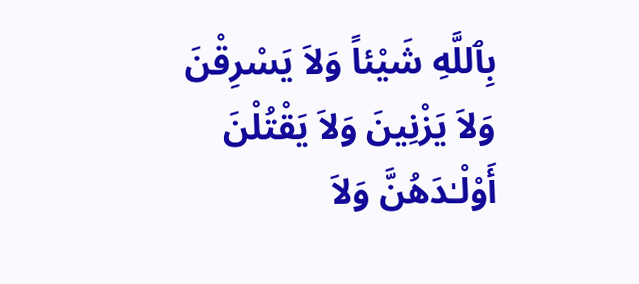بِٱللَّهِ شَيْئاً وَلاَ يَسْرِقْنَ وَلاَ يَزْنِينَ وَلاَ يَقْتُلْنَ أَوْلْـٰدَهُنَّ وَلاَ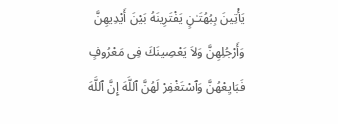يَأْتِينَ بِبُهُتَـٰنٍ يَفْتَرِينَهُ بَيْنَ أَيْدِيهِنَّ وَأَرْجُلِهِنَّ وَلاَ يَعْصِينَكَ فِى مَعْرُوفٍ فَبَايِعْهُنَّ وَٱسْتَغْفِرْ لَهُنَّ ٱللَّهَ إِنَّ ٱللَّهَ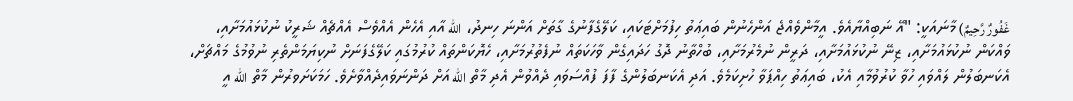غَفُورٌ رَّحِيمٌ) މާނައަކީ: "އޭ ނަބިއްޔާއެވެ. އީމާންވެއްޖެ އަންހެނުން ބައިޢަތު ހިފުމަށްޓަކައި، ކަލޭގެފާނުގެ ގާތަށް އަންނަ ހިނދު، الله އާއި އެހެން އެއްވެސް އެއްޗެއް ޝަރީކު ނުކުޅައުމަށާއި، ވައްކަން ނުކުޅައުމަށާއި، ޒިނޭ ނުކުޅައުމަށާއި، ދަރީން ނުމެރުމަށާއި، ބުހްތާނު ދޮގު ހަދައިގެން ވާހަކަތައް ނުފެތުރުމަށާއި، ހެޔޮކަންތައް ކުރުމުގައި ކަލޭގެފަނަށް ނުކިޔަމަންތެރި ނުވުމުގެ މައްޗަށް، އެކަނބަލުން ލައްވައި ހުވާ ކުރުވުމާއި އެކު، ބައިޢަތު ހިއްޕަވާ ހުށިކަމެވެ. އަދި އެކަނބަލުންގެ ފާފަ ފުއްސަވައި ދެއްވުން އެދި މާތް الله އަށް ދަންނަވައިދެއްވާށެވެ. ހަމަކަށަވރުން މާތް الله އީ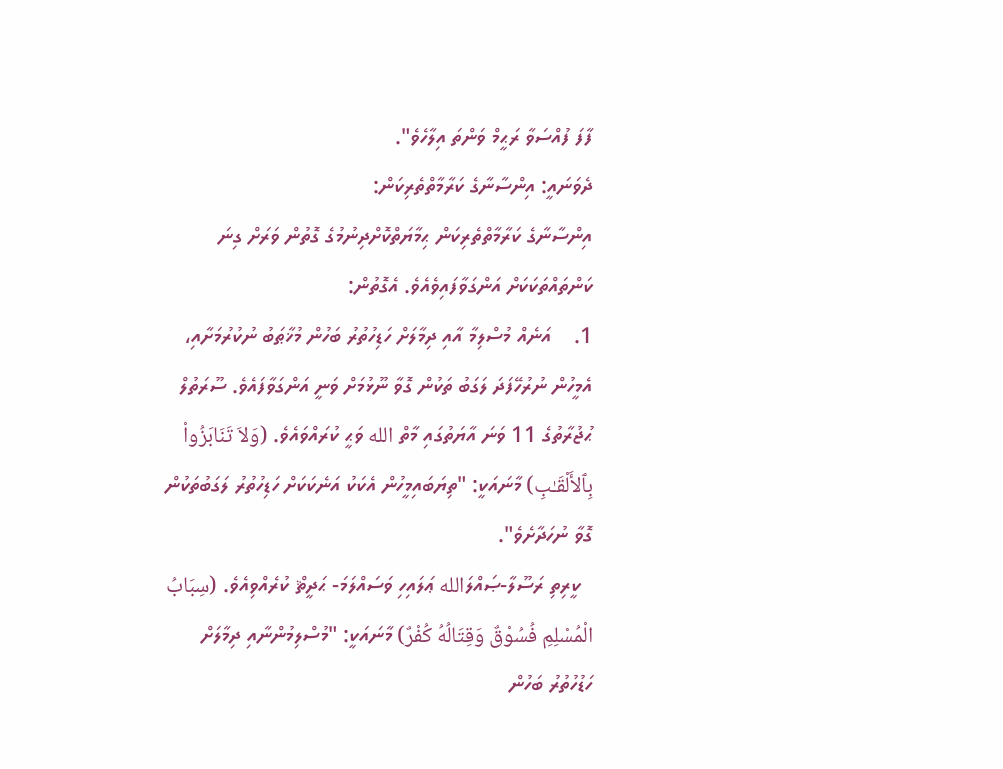ފާފަ ފުއްސަވާ ރަޙީމް ވަންތަ އިލާހެވެ".
ދެވަނައީ: އިންސާނާގެ ކަރާމާތްތެރިކަން:
އިންސާނާގެ ކަރާމާތްތެރިކަން ޙިމާޔަތްކޮށްދިނުމުގެ ގޮތުން ވަރަށް ގިނަ ކަންތައްތަކަކަށް އަންގަވާފައިވެއެވެ. އެގޮތުން:
1.    އަނެއް މުސްލިމާ އާއި ދިމާލަށް ހަޑިހުތުރު ބަހުން މުޚާޠަބު ނުކުރުމަށާއި، އެމީހުން ނުރުހޭފަދަ ލަގަބު ތަކުން ގޮވާ ނޫޅުމަށް ވަނީ އަންގަވާފައެވެ. ސޫރަތުލް ޙުޖުރާތުގެ 11 ވަނަ އާޔަތުގައި މާތް الله ވަޙީ ކުރައްވައެވެ. (وَلاَ تَنَابَزُواْ بِٱلأَلْقَـٰبِ) މާނައަކީ: "ތިޔަބައިމީހުން އެކަކު އަނެކަކަށް ހަޑިހުތުރު ލަގަބުތަކުން ގޮވާ ނުހަދާށެވެ".
  ކީރިތި ރަސޫލާ-ޞައްލަالله ޢަލައިހި ވަސައްލަމަ- ޙަދީޘް ކުރެއްވިއެވެ. (سِبَابُ الْمُسْلِمِ فُسُوْقٌ وَقِتَالُهُ كُفْرٌ) މާނައަކީ: "މުސްލިމުންނާއި ދިމާލަށް ހަޑުހުތުރު ބަހުން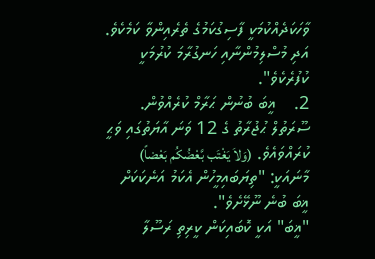ވާހަކަދެއްކުމަކީ ފާސިގުކަމުގެ ތެރެއިންވާ ކަމެކެވެ. އަދި މުސްލިމުންނާއި ހަނގުރާމަ ކުރުމަކީ ކުފުރެކެވެ".
2.    ޣީބަ ބުނުން ޙަރާމް ކުރެއްވުން. ސޫރަތުލް ޙުޖުރާތު ގެ 12 ވަނަ އާޔަތުގައި ވަޙީ ކުރައްވައެވެ. (وَلاَ يَغْتَب بَّعْضُكُم بَعْضاً) މާނައަކީ: "ތިޔަބައިމީހުން އެކަމު އަނެކަކަށް ޣީބަ ބުނެ ނޫޅޭށެވެ".
"ޣީބަ" އަކީ ކޮބައިކަން ކީރިތި ރަސޫލާ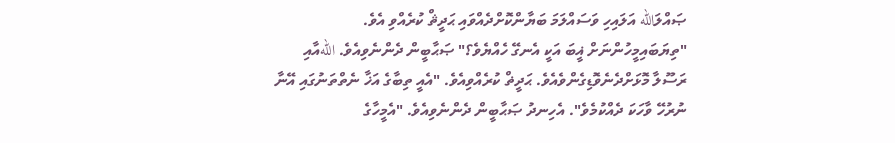ޞައްލަالله އަލައިހި ވަސައްލަމަ ބަޔާންކޮށްދެއްވައި ޙަދީޘް ކުރެއްވި އެވެ. "ތިޔަބައިމީހުންނަށް ޣީބަ އަކީ އެނގޭ ހެއްޔެވެ؟" ޞަޙާބީން ދެންނެވިއެވެ. اللهއާއި ރަސޫލާ މޮޅަށްދެނެވޮޑިގެންވެއެވެ. ޙަދީޡް ކުރެއްވިއެވެ. "އެއީ ތިބާގެ އަޚާ ނެތްތަނުގައި އޭނާ ނުރުހޭ ވާހަކަ ދެއްކުމެވެ". އެހިނދު ޞަޙާބީން ދެންނެވިއެވެ. "އެމީހާގެ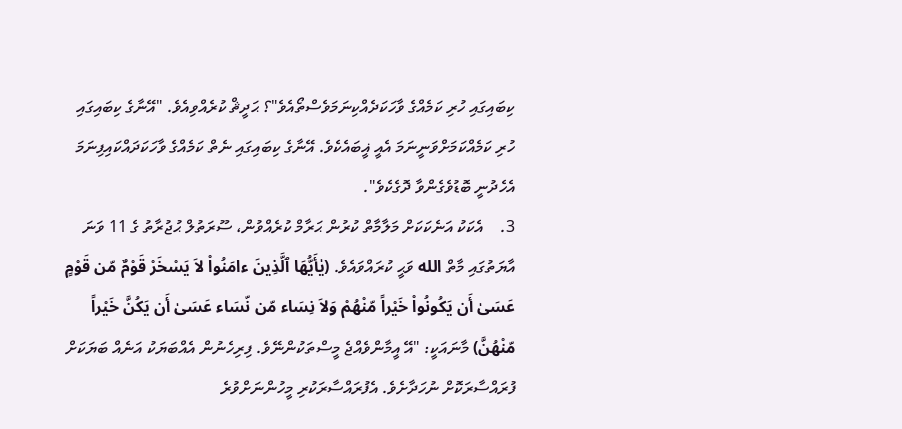ކިބައިގައި ހުރި ކަމެއްގެ ވާހަކަދެއްކިނަމަވެސްތޯއެވެ"؟ ޙަދީޘް ކުރެއްވިއެވެ. "އޭނާގެ ކިބައިގައި ހުރި ކަމެއްކަމަށްވަނީނަމަ އެއީ ޣީބައެކެވެ. އޭނާގެ ކިބައިގައި ނެތް ކަމެއްގެ ވާހަކަދައްކައިފިނަމަ އެހެދުނީ ބޮޑުވެގެންވާ ދޮގެކެވެ".
3.    އެކަކު އަނެކަކަށް މަލާމާތް ކުރުން ޙަރާމް ކުރެއްވުން، ސޫރަތުލް ޙުޖުރާތު ގެ 11 ވަނަ އާޔަތުގައި މާތް الله ވަޙީ ކުރައްވައެވެ. (يٰأَيُّهَا ٱلَّذِينَ ءامَنُواْ لاَ يَسْخَرْ قَوْمٌ مّن قَوْمٍ عَسَىٰ أَن يَكُونُواْ خَيْراً مّنْهُمْ وَلاَ نِسَاء مّن نّسَاء عَسَىٰ أَن يَكُنَّ خَيْراً مّنْهُنَّ) މާނައަކީ: "އޭ އީމާންވެއްޖެ މީސްތަކުންނޭވެ. ފިރިހެނުން އެއްބަޔަކު އަނެއް ބަޔަކަށް ފުރައްސާރަކޮށް ނުހަދާށެވެ. އެފުރައްސާރަކުރި މީހުންނަށްވުރެ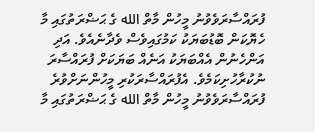ފުރައްސާރަވެވުނު މީހުން މާތް الله ގެ ޙަޟްރަތުގައި މާ ހެޔޮކަން ބޮޑުބަޔަކު ކަމުގައިވެސް ވެދާނެއެވެ. އަދި އަންހެނުން އެއްބަޔަކު އަނެއް ބަޔަކަށް ފުރައްސާރަ ނުކުރާހުށިކަމެވެ. އެފުރައްސާރަކުރި މީހުންނަށްވުރެ ފުރައްސާރަވެވުނު މީހުން މާތް الله ގެ ޙަޟްރަތުގައި މާ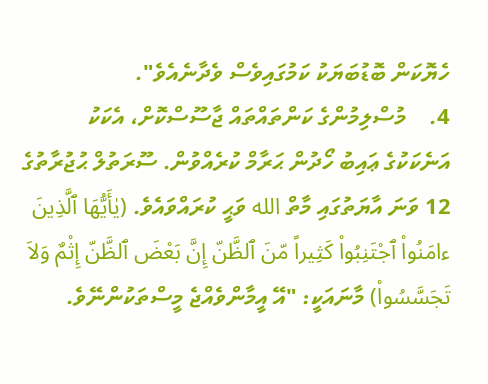ހެޔޮކަން ބޮޑުބަޔަކު ކަމުގައިވެސް ވެދާނެއެވެ".
4.    މުސްލިމުންގެ ކަންތައްތައް ޖާސޫސްކޮށް، އެކަކު އަނެކަކުގެ ޢައިބު ހޯދުން ޙަރާމް ކުރެއްވުން. ސޫރަތުލް ޙުޖުރާތުގެ 12 ވަނަ އާޔަތުގައި މާތް الله ވަޙީ ކުރައްވައެވެ. (يٰأَيُّهَا ٱلَّذِينَ ءامَنُواْ ٱجْتَنِبُواْ كَثِيراً مّنَ ٱلظَّنّ إِنَّ بَعْضَ ٱلظَّنّ إِثْمٌ وَلاَ تَجَسَّسُواْ) މާނައަކީ: "އޭ އީމާންވެއްޖެ މީސްތަކުންނޭވެ.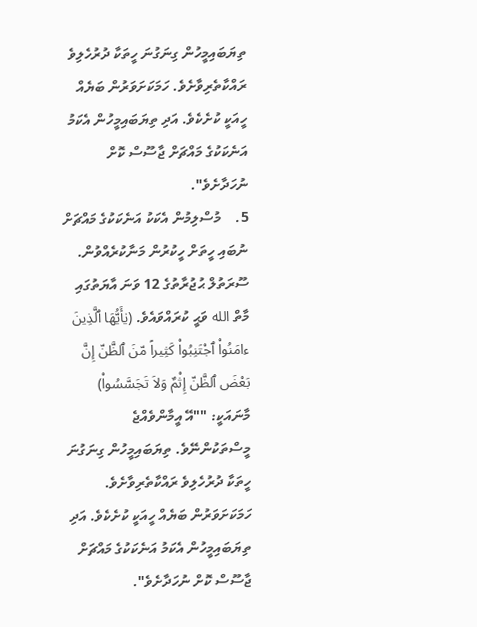ތިޔަބައިމީހުން ގިނަގުނަ ހީތަކާ ދުރުހެލިވެ ރައްކާތެރިވާށެވެ. ހަމަކަށަވަރުން ބަޔެއް ހީއަކީ ކުށެކެވެ. އަދި ތިޔަބައިމީހުން އެކަމު އަނެކަކުގެ މައްޗަށް ޖާސޫސް ކޮށް ނުހަދާށެވެ".
5.    މުސްލިމުން އެކަކު އަނެކަކުގެ މައްޗަށް ނުބައި ހީތަށް ހީކުރުން މަނާކުރެއްވުން. ސޫރަތުލް ޙުޖުރާތުގެ 12 ވަނަ އާޔަތުގައި މާތް الله ވަޙީ ކުރައްވައެވެ. (يٰأَيُّهَا ٱلَّذِينَ ءامَنُواْ ٱجْتَنِبُواْ كَثِيراً مّنَ ٱلظَّنّ إِنَّ بَعْضَ ٱلظَّنّ إِثْمٌ وَلاَ تَجَسَّسُواْ) މާނައަކީ: ""އޭ އީމާންވެއްޖެ މީސްތަކުންނޭވެ. ތިޔަބައިމީހުން ގިނަގުނަ ހީތަކާ ދުރުހެލިވެ ރައްކާތެރިވާށެވެ. ހަމަކަށަވަރުން ބަޔެއް ހީއަކީ ކުށެކެވެ. އަދި ތިޔަބައިމީހުން އެކަމު އަނެކަކުގެ މައްޗަށް ޖާސޫސް ކޮށް ނުހަދާށެވެ".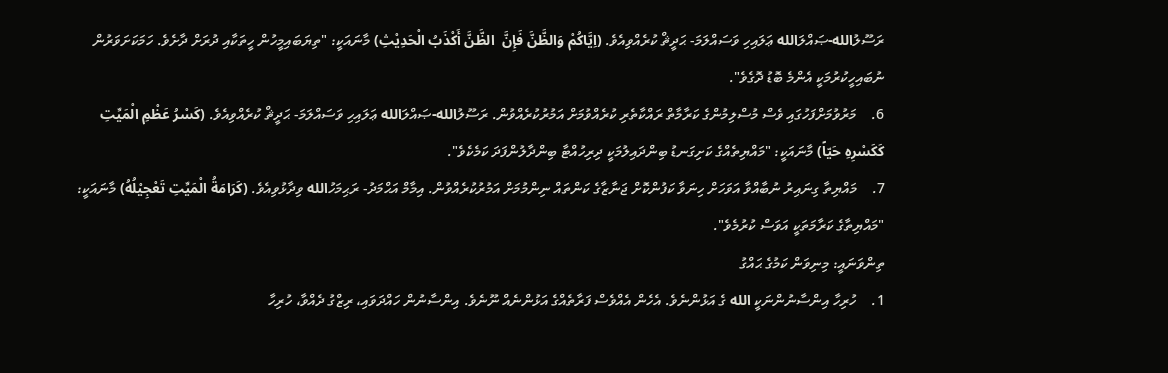ރަސޫލުالله-ޞައްލަالله ޢަލައިހި ވަސައްލަމަ- ޙަދީޘް ކުރެއްވިއެވެ. (اِيَّاكُمْ وَالظَّنَّ فَإِنَّ  الظَّنَّ أَكْذَبُ الْحَدِيْثِ) މާނައަކީ: "ތިޔަބައިމީހުން ހީތަކާއި ދުރަށް ދާށެވެ. ހަމަކަށަވަރުން ނުބައިހީކުރުމަކީ އެންމެ ބޮޑު ދޮގެވެ".
6.    މަރުވުމަށްފަހުގައި ވެސް މުސްލިމުންގެ ކަރާމާތް ރައްކާތެރި ކުރެއްވުމަށް އަމުރުކުރެއްވުން. ރަސޫލުالله-ޞައްލަالله ޢަލައިހި ވަސައްލަމަ- ޙަދީޘް ކުރެއްވިއެވެ. (كَسْرُ عَظْمِ الْمَيِّتِ كَكَسْرِهِ حَيّاً) މާނައަކީ: "މައްޔިތެއްގެ ކަށިގަނޑު ބިންދައިލުމަކީ ދިރިހުއްޓާ ބިންދާލުންފަދަ ކަމެކެވެ".
7.    މައްޔިތާ ގިނައިރު ނުބާއްވާ އަވަހަށް ހިނަވާ ކަފުންކޮށް ޖަނާޒާގެ ކަންތައް ނިންމުމަށް އަމުރުކުރެއްވުން. އިމާމް އަޙްމަދު- ރަޙިމަހުالله ވިދާޅުވިއެވެ. (كَرَامَةُ الْمَيِّتِ تَعْجِيْلُهُ) މާނައަކީ: "މައްޔިތާގެ ކަރާމަތަކީ އަވަސް ކުރުމެވެ".
ތިންވަނައީ: މިނިވަން ކަމުގެ ޙައްގު
1.    ހުރިހާ އިންސާނުންނަކީ الله ގެ އަޅުންނެވެ. އެހެން އެއްވެސް ފަރާތެއްގެ އަޅުންނެއް ނޫނެވެ. އިންސާނުން ހައްދަވައި، ރިޒްގު ދެއްވާ، ހުރިހާ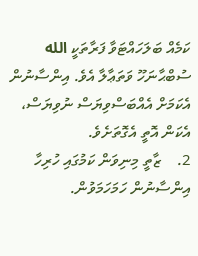ކަމެއް ބަލަހައްޓަވާ ފަރާތަކީ الله ސުބްޙާނަހޫ ވަތަޢާލާ އެވެ. އިންސާނުން އެކަމަށް އެއްބަސްވިޔަސް ނުވިޔަސް، އެކަން އޮތީ އެގޮތަށެވެ.
2.    ޒާތީ މިނިވަން ކަމުގައި ހުރިހާ އިންސާނުން ހަމަހަމަވުން.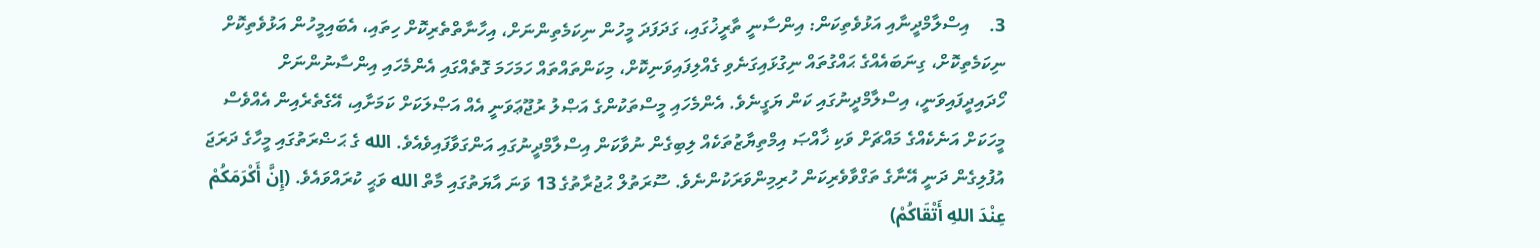3.    އިސްލާމްދީނާއި އަޅުވެތިކަން: އިންސާނީ ތާރީޚުގައި، ގަދަފަދަ މީހުން ނިކަމެތިންނަށް، އިހާނާތްތެރިކޮށް ހިތައި، އެބައިމީހުން އަޅުވެތިކޮށް ނިކަމެތިކޮށް، ގިނަބައެއްގެ ޙައްގުތައް ނިގުޅައިގަނެވި ގެއްލިފައިވަނިކޮށް، މިކަންތައްތައް ހަމަހަމަ ގޮތެއްގައި އެންމެހައި އިންސާނުންނަށް ހޯދައިދީފައިވަނީ، އިސްލާމްދީނުގައި ކަން ޔަގީނެވެ. އެންމެހައި މީސްތަކުންގެ އަޞްލު ރުޖޫޢަވަނީ އެއް އަޞްލަކަށް ކަމަށާއި، އޭގެތެރެއިން އެއްވެސް މީހަކަށް އަނެކެއްގެ މައްޗަށް ވަކި ޚާއްޞަ އިމްތިޔާޒުތަކެއް ލިބިގެން ނުވާކަން އިސްލާމްދީނުގައި އަންގަވާފައިވެއެވެ. الله ގެ ޙަޟްރަތުގައި މީހާގެ ދަރަޖަ އުފުލިގެން ދަނީ އޭނާގެ ތަގްވާވެރިކަން ހުރިމިންވަރަކުންނެވެ. ސޫރަތުލް ޙުޖުރާތުގެ 13 ވަނަ އާޔަތުގައި މާތް الله ވަޙީ ކުރައްވައެވެ. (إِنَّ أَكْرَمَكُمْ عِنْدَ اللهِ أَتْقَاكُمْ)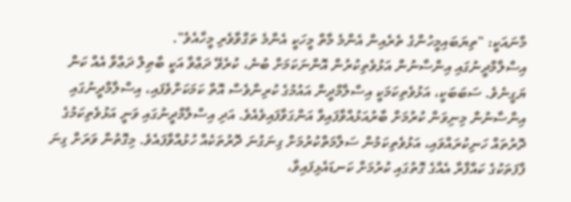މާނައަކީ: "ތިޔަބައިމީހުންގެ ތެރެއިން އެންމެ މާތް މީހަކީ އެންމެ ތަގްވާވެރި މީހާއެވެ".
އިސްލާމްދީނުގައި އިންސާނުން އަޅުވެތިކުރުން އޮންނަކަމަށް ބުނެ، ކުރެވޭ ދަޢްވާ އަކީ ބާޠިލް ދަޢްވާ އެއް ކަން ޔަގީނެވެ. ސަބަބަކީ، އަޅުވެތިކަމަކީ އިސްލާމްދީން އައުމުގެ ކުރިންވެސް އޮތް ކަމަކަށްވެފައި، އިސްލާމްދީނުގައި އިންސާނުން މިނިވަން ކުރުމަށް ބާރުއަޅުއްވާފައިވާ އަންގަވާފައިވެއެވެ. އަދި އިސްލާމްދީނުގައި ވަނީ އަޅުވެތިކަމުގެ ދޮރުތައް ހަނިކުރައްވައި، އަޅުވެތިކަމުން ސަލާމަތްކުރުމަށް ގިނަގުނަ ދޮރުތަކެއް ހުޅުއްވާފައެވެ. މިގޮތުން ވަރަށް ގިނަ ފާފަތަކުގެ ކައްފާރާ އެއްގެ ގޮތުގައި ކުރުމަށް ކަނޑައެޅިފައިވާ،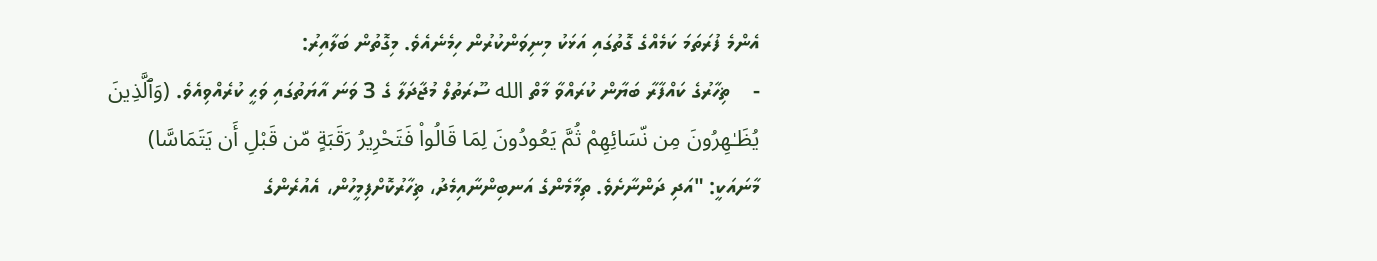އެންމެ ފުރަތަމަ ކަމެއްގެ ގޮތުގައި އަޅަކު މިނިވަންކުރުން ހިމެނެއެވެ. މިގޮތުން ބަލާއިރު:
-    ޡިހާރުގެ ކައްފާރާ ބަޔާން ކުރައްވާ މާތް الله ސޫރަތުލް މުޖާދަލާ ގެ 3 ވަނަ އާޔަތުގައި ވަޙީ ކުރެއްވިއެވެ. (وَٱلَّذِينَ يُظَـٰهِرُونَ مِن نّسَائِهِمْ ثُمَّ يَعُودُونَ لِمَا قَالُواْ فَتَحْرِيرُ رَقَبَةٍ مّن قَبْلِ أَن يَتَمَاسَّا) މާނައަކީ: "އަދި ދަންނާށެވެ. ތިމާމެންގެ އަނބިންނާއިމެދު، ޡިހާރުކޮށްފިމީހުން، އެއުރެންގެ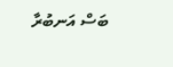ބަސް އަނބުރާ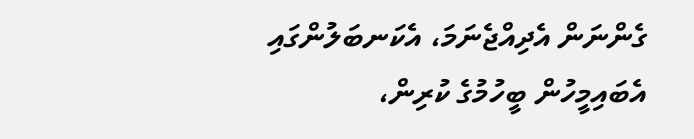ގެންނަން އެދިއްޖެނަމަ، އެކަނބަލުންގައި އެބައިމީހުން ބީހުމުގެ ކުރިން،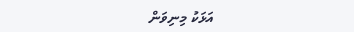އަޅަކު މިނިވަން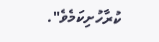ކުރާހުށިކަމެވެ".